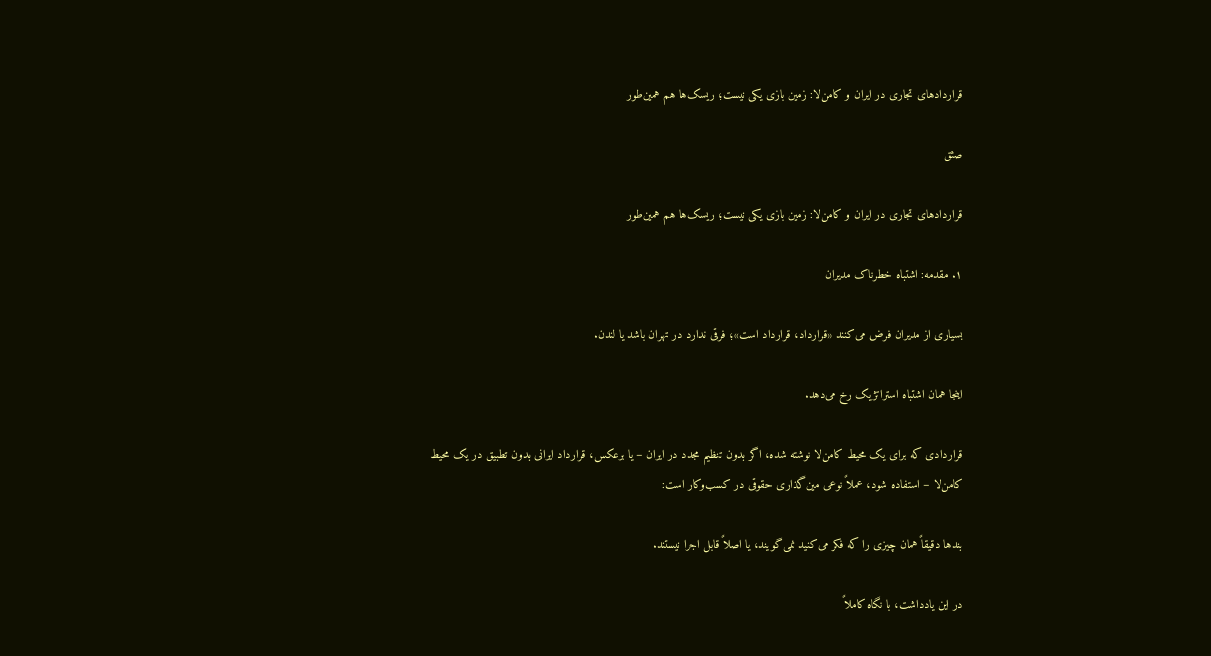قراردادهای تجاری در ایران و کامن‌لا: زمین بازی یکی نیست؛ ریسک‌ها هم همین‌طور

صثق

قراردادهای تجاری در ایران و کامن‌لا: زمین بازی یکی نیست؛ ریسک‌ها هم همین‌طور

۱. مقدمه: اشتباه خطرناک مدیران

بسیاری از مدیران فرض می‌کنند «قرارداد، قرارداد است»؛ فرقی ندارد در تهران باشد یا لندن.

اینجا همان اشتباه استراتژیک رخ می‌دهد.

قراردادی که برای یک محیط کامن‌لا نوشته شده، اگر بدون تنظیم مجدد در ایران – یا برعکس، قرارداد ایرانی بدون تطبیق در یک محیط کامن‌لا – استفاده شود، عملاً نوعی مین‌گذاری حقوقی در کسب‌وکار است:

بندها دقیقاً همان چیزی را که فکر می‌کنید نمی‌گویند، یا اصلاً قابل اجرا نیستند.

در این یادداشت، با نگاه کاملاً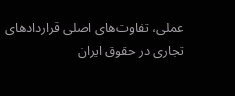عملی، تفاوت‌های اصلی قراردادهای تجاری در حقوق ایران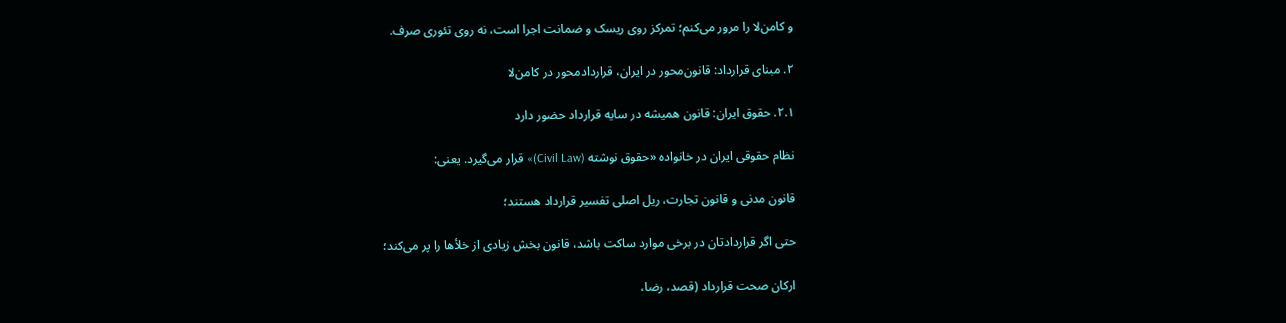و کامن‌لا را مرور می‌کنم؛ تمرکز روی ریسک و ضمانت اجرا است، نه روی تئوری صرف.

۲. مبنای قرارداد: قانون‌محور در ایران، قرارداد‌محور در کامن‌لا

۲.۱. حقوق ایران: قانون همیشه در سایه قرارداد حضور دارد

نظام حقوقی ایران در خانواده «حقوق نوشته (Civil Law)» قرار می‌گیرد. یعنی:

قانون مدنی و قانون تجارت، ریل اصلی تفسیر قرارداد هستند؛

حتی اگر قراردادتان در برخی موارد ساکت باشد، قانون بخش زیادی از خلأها را پر می‌کند؛

ارکان صحت قرارداد (قصد، رضا،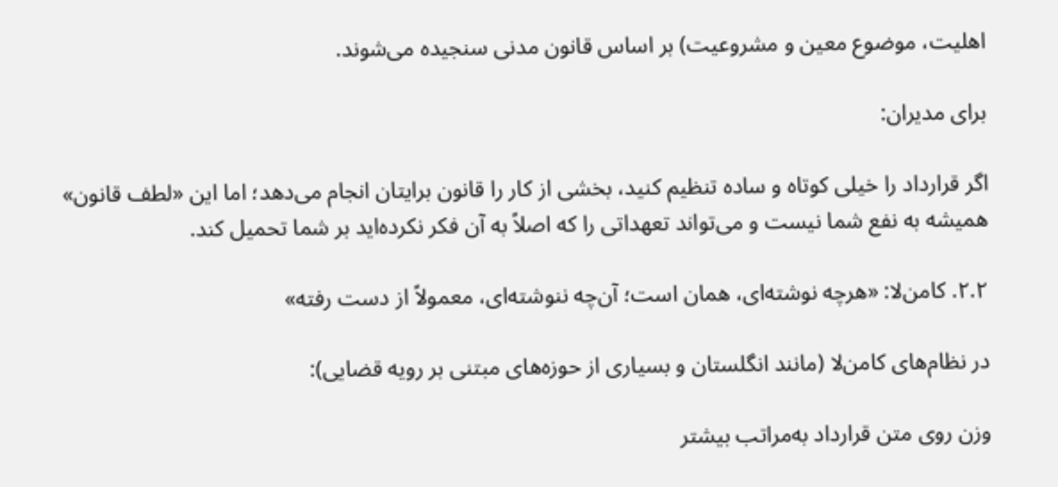اهلیت، موضوع معین و مشروعیت) بر اساس قانون مدنی سنجیده می‌شوند.

برای مدیران:

اگر قرارداد را خیلی کوتاه و ساده تنظیم کنید، بخشی از کار را قانون برایتان انجام می‌دهد؛ اما این «لطف قانون» همیشه به نفع شما نیست و می‌تواند تعهداتی را که اصلاً به آن فکر نکرده‌اید بر شما تحمیل کند.

۲.۲. کامن‌لا: «هرچه نوشته‌ای، همان است؛ آن‌چه ننوشته‌ای، معمولاً از دست رفته»

در نظام‌های کامن‌لا (مانند انگلستان و بسیاری از حوزه‌های مبتنی بر رویه قضایی):

وزن روی متن قرارداد به‌مراتب بیشتر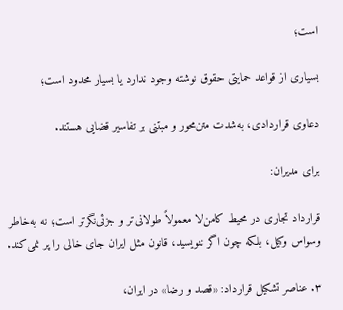است؛

بسیاری از قواعد حمایتی حقوق نوشته وجود ندارد یا بسیار محدود است؛

دعاوی قراردادی، به‌شدت متن‌محور و مبتنی بر تفاسیر قضایی هستند.

برای مدیران:

قرارداد تجاری در محیط کامن‌لا معمولاً طولانی‌تر و جزئی‌نگرتر است؛ نه به‌خاطر وسواس وکیل، بلکه چون اگر ننویسید، قانون مثل ایران جای خالی را پر نمی‌کند.

۳. عناصر تشکیل قرارداد: «قصد و رضا» در ایران،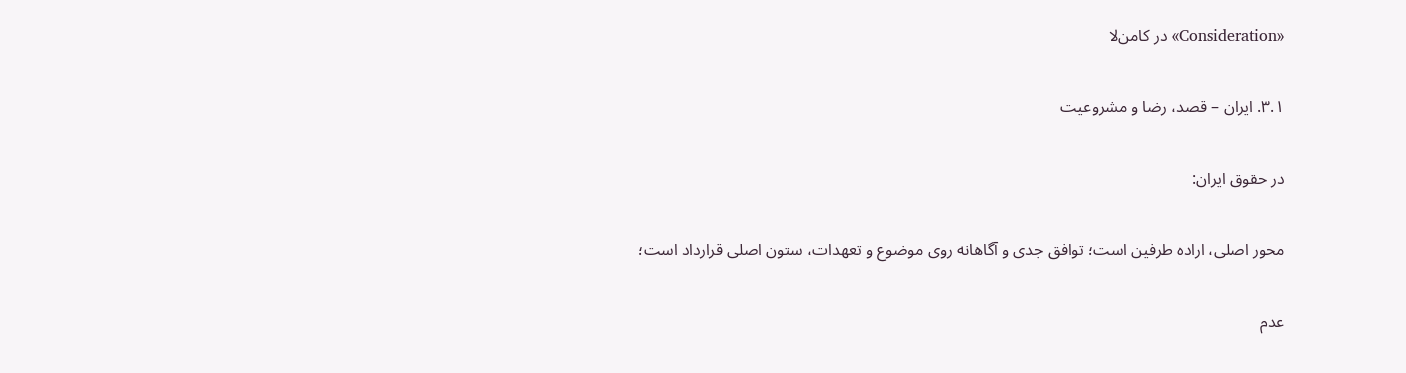«Consideration» در کامن‌لا

۳.۱. ایران – قصد، رضا و مشروعیت

در حقوق ایران:

محور اصلی، اراده طرفین است؛ توافق جدی و آگاهانه روی موضوع و تعهدات، ستون اصلی قرارداد است؛

عدم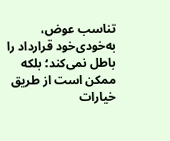تناسب عوض، به‌خودی‌خود قرارداد را باطل نمی‌کند؛ بلکه ممکن است از طریق خیارات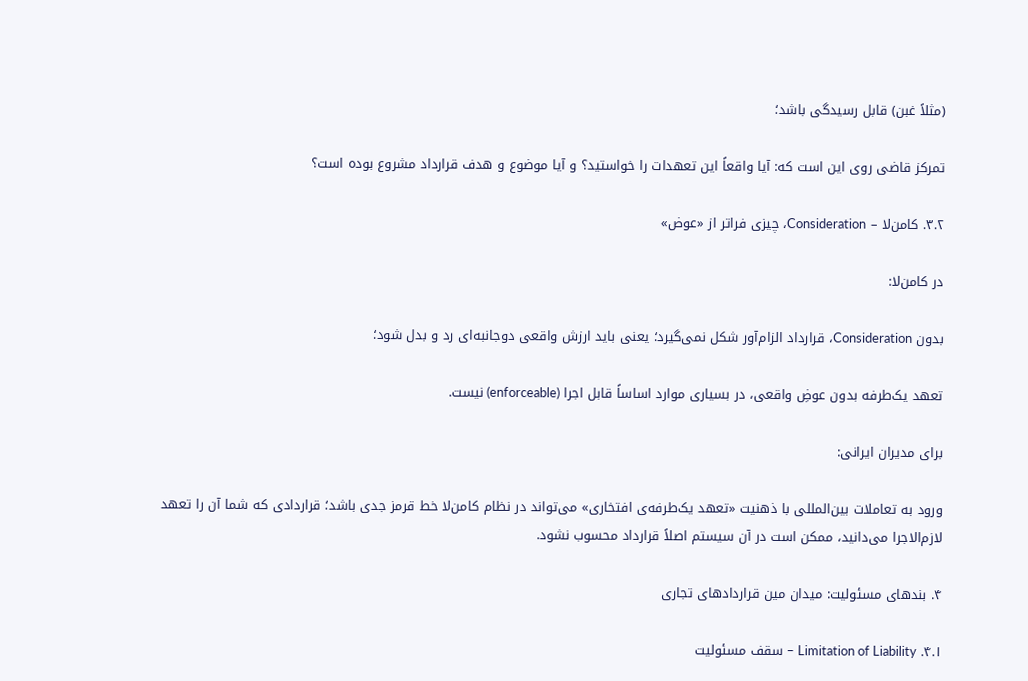(مثلاً غبن) قابل رسیدگی باشد؛

تمرکز قاضی روی این است که: آیا واقعاً این تعهدات را خواستید؟ و آیا موضوع و هدف قرارداد مشروع بوده است؟

۳.۲. کامن‌لا – Consideration، چیزی فراتر از «عوض»

در کامن‌لا:

بدون Consideration، قرارداد الزام‌آور شکل نمی‌گیرد؛ یعنی باید ارزش واقعی دوجانبه‌ای رد و بدل شود؛

تعهد یک‌طرفه بدون عوضِ واقعی، در بسیاری موارد اساساً قابل اجرا (enforceable) نیست.

برای مدیران ایرانی:

ورود به تعاملات بین‌المللی با ذهنیت «تعهد یک‌طرفه‌ی افتخاری» می‌تواند در نظام کامن‌لا خط قرمز جدی باشد؛ قراردادی که شما آن را تعهد لازم‌الاجرا می‌دانید، ممکن است در آن سیستم اصلاً قرارداد محسوب نشود.

۴. بندهای مسئولیت: میدان مین قراردادهای تجاری

۴.۱. Limitation of Liability – سقف مسئولیت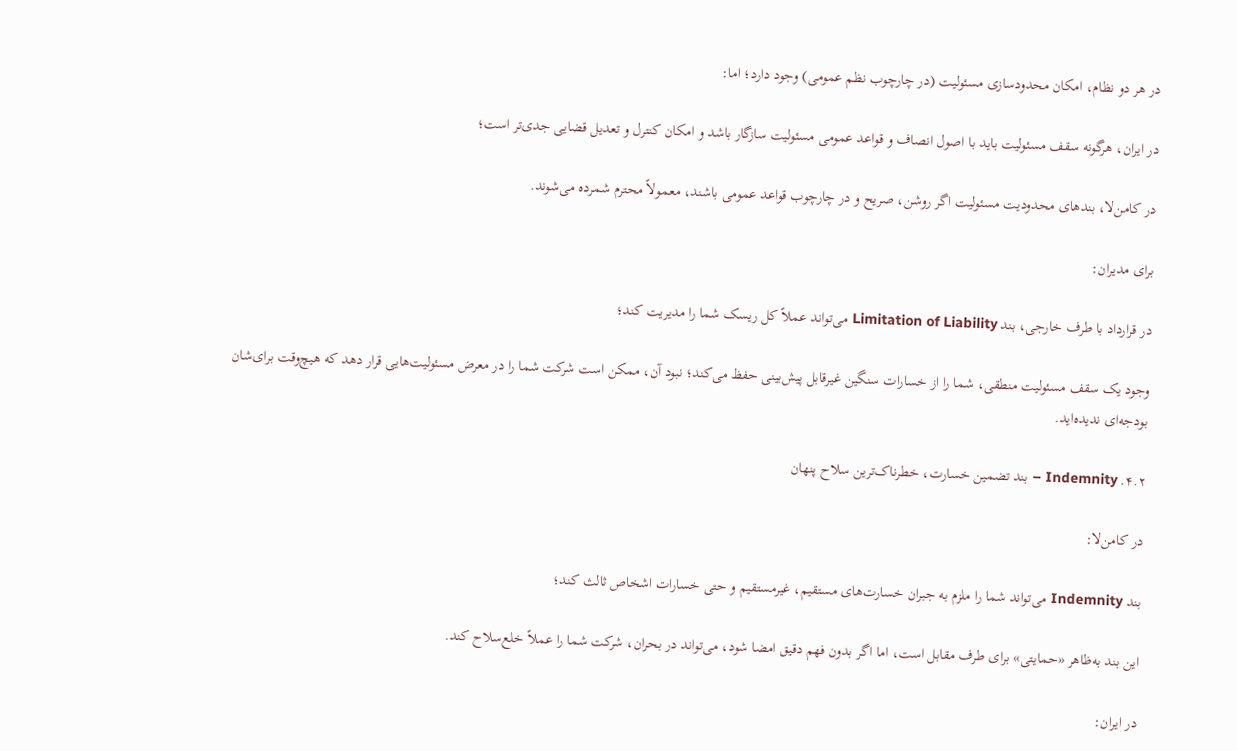در هر دو نظام، امکان محدودسازی مسئولیت (در چارچوب نظم عمومی) وجود دارد؛ اما:

در ایران، هرگونه سقف مسئولیت باید با اصول انصاف و قواعد عمومی مسئولیت سازگار باشد و امکان کنترل و تعدیل قضایی جدی‌تر است؛

در کامن‌لا، بندهای محدودیت مسئولیت اگر روشن، صریح و در چارچوب قواعد عمومی باشند، معمولاً محترم شمرده می‌شوند.

برای مدیران:

در قرارداد با طرف خارجی، بند Limitation of Liability می‌تواند عملاً کل ریسک شما را مدیریت کند؛

وجود یک سقف مسئولیت منطقی، شما را از خسارات سنگین غیرقابل پیش‌بینی حفظ می‌کند؛ نبود آن، ممکن است شرکت شما را در معرض مسئولیت‌هایی قرار دهد که هیچ‌وقت برای‌شان بودجه‌ای ندیده‌اید.

۴.۲. Indemnity – بند تضمین خسارت، خطرناک‌ترین سلاح پنهان

در کامن‌لا:

بند Indemnity می‌تواند شما را ملزم به جبران خسارت‌های مستقیم، غیرمستقیم و حتی خسارات اشخاص ثالث کند؛

این بند به‌ظاهر «حمایتی» برای طرف مقابل است، اما اگر بدون فهم دقیق امضا شود، می‌تواند در بحران، شرکت شما را عملاً خلع‌سلاح کند.

در ایران: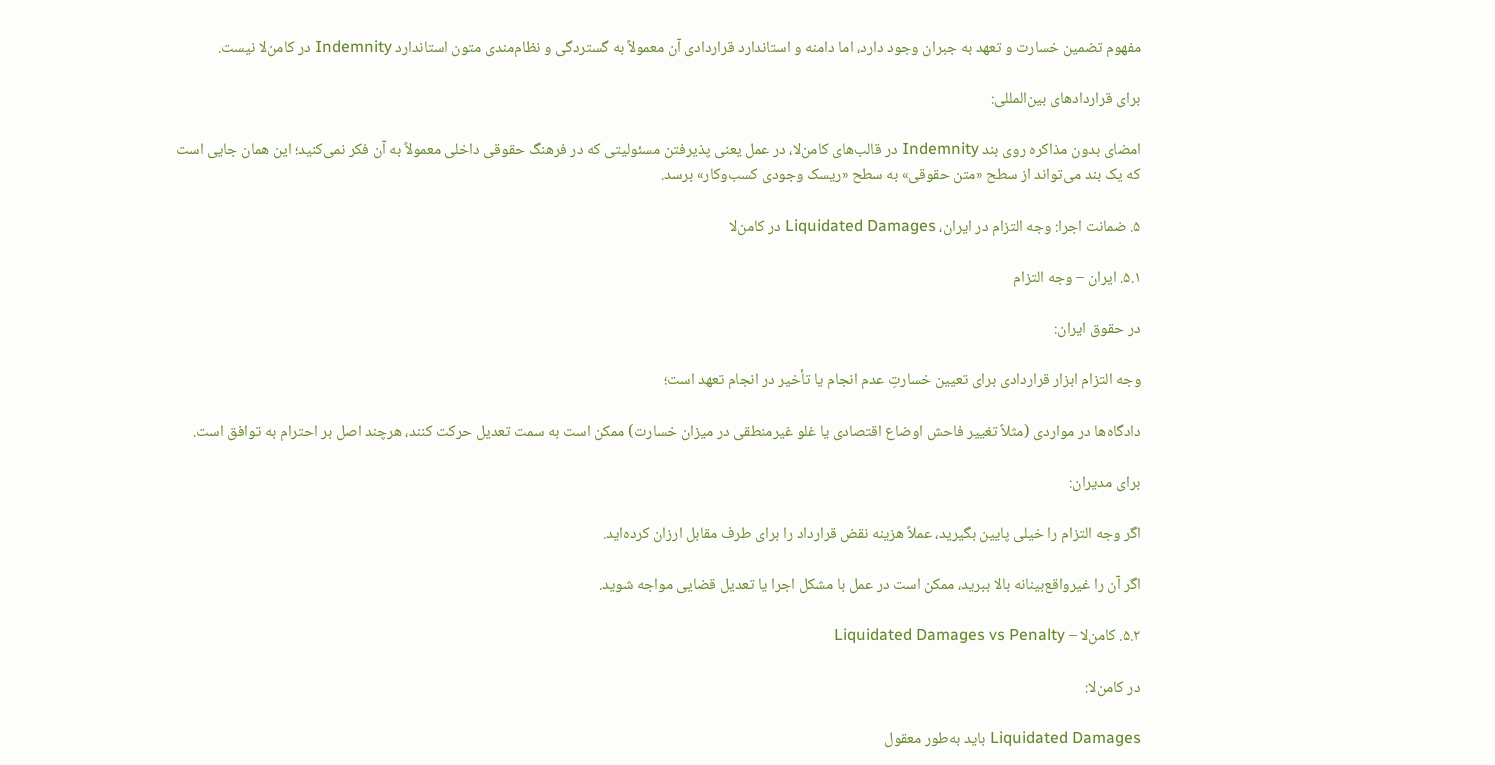مفهوم تضمین خسارت و تعهد به جبران وجود دارد، اما دامنه و استاندارد قراردادی آن معمولاً به گستردگی و نظام‌مندی متون استاندارد Indemnity در کامن‌لا نیست.

برای قراردادهای بین‌المللی:

امضای بدون مذاکره روی بند Indemnity در قالب‌های کامن‌لا، در عمل یعنی پذیرفتن مسئولیتی که در فرهنگ حقوقی داخلی معمولاً به آن فکر نمی‌کنید؛ این همان جایی است که یک بند می‌تواند از سطح «متن حقوقی» به سطح «ریسک وجودی کسب‌وکار» برسد.

۵. ضمانت اجرا: وجه التزام در ایران، Liquidated Damages در کامن‌لا

۵.۱. ایران – وجه التزام

در حقوق ایران:

وجه التزام ابزار قراردادی برای تعیین خسارتِ عدم انجام یا تأخیر در انجام تعهد است؛

دادگاه‌ها در مواردی (مثلاً تغییر فاحش اوضاع اقتصادی یا غلو غیرمنطقی در میزان خسارت) ممکن است به سمت تعدیل حرکت کنند، هرچند اصل بر احترام به توافق است.

برای مدیران:

اگر وجه التزام را خیلی پایین بگیرید، عملاً هزینه نقض قرارداد را برای طرف مقابل ارزان کرده‌اید.

اگر آن را غیرواقع‌بینانه بالا ببرید، ممکن است در عمل با مشکل اجرا یا تعدیل قضایی مواجه شوید.

۵.۲. کامن‌لا – Liquidated Damages vs Penalty

در کامن‌لا:

Liquidated Damages باید به‌طور معقول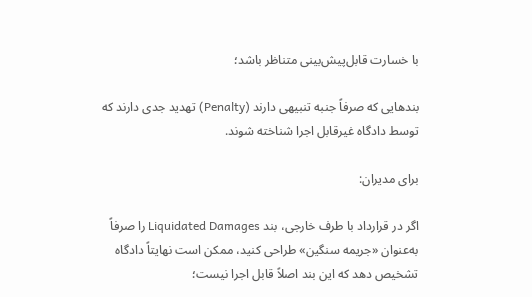با خسارت قابل‌پیش‌بینی متناظر باشد؛

بندهایی که صرفاً جنبه تنبیهی دارند (Penalty) تهدید جدی دارند که توسط دادگاه غیرقابل اجرا شناخته شوند.

برای مدیران:

اگر در قرارداد با طرف خارجی، بند Liquidated Damages را صرفاً به‌عنوان «جریمه سنگین» طراحی کنید، ممکن است نهایتاً دادگاه تشخیص دهد که این بند اصلاً قابل اجرا نیست؛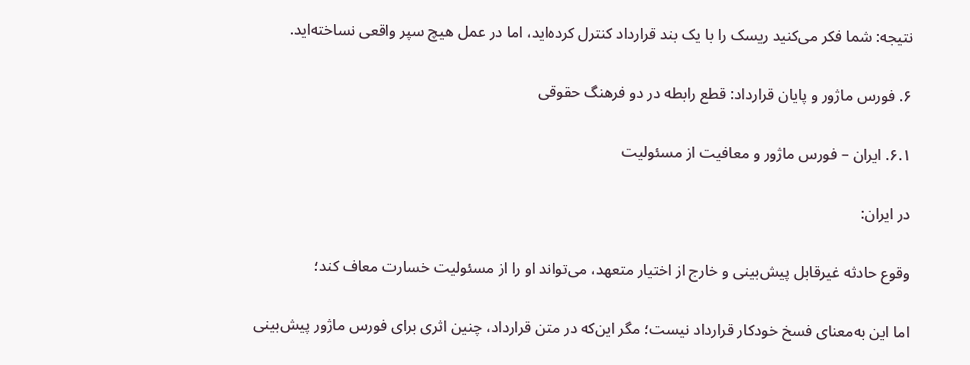نتیجه: شما فکر می‌کنید ریسک را با یک بند قرارداد کنترل کرده‌اید، اما در عمل هیچ سپر واقعی نساخته‌اید.

۶. فورس ماژور و پایان قرارداد: قطع رابطه در دو فرهنگ حقوقی

۶.۱. ایران – فورس ماژور و معافیت از مسئولیت

در ایران:

وقوع حادثه غیرقابل پیش‌بینی و خارج از اختیار متعهد، می‌تواند او را از مسئولیت خسارت معاف کند؛

اما این به‌معنای فسخ خودکار قرارداد نیست؛ مگر این‌که در متن قرارداد، چنین اثری برای فورس ماژور پیش‌بینی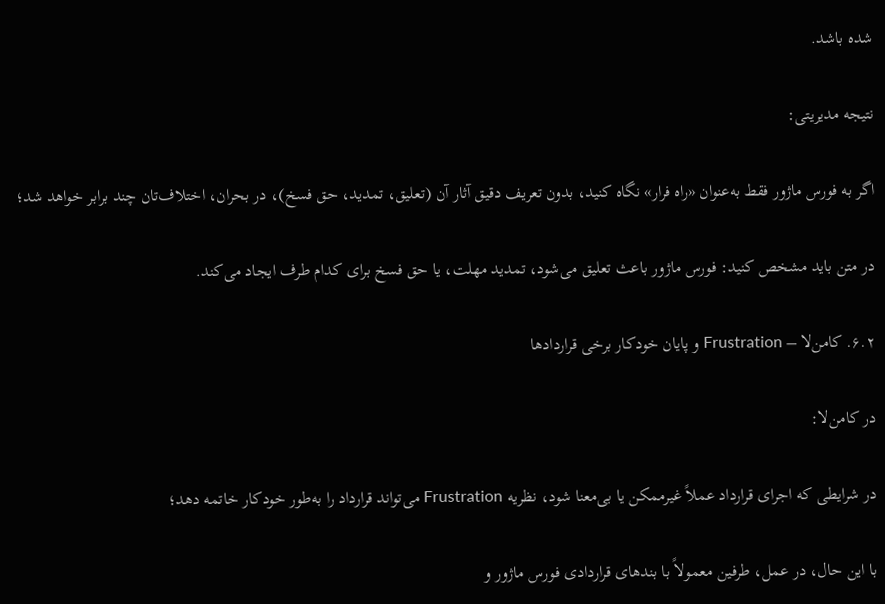شده باشد.

نتیجه مدیریتی:

اگر به فورس ماژور فقط به‌عنوان «راه فرار» نگاه کنید، بدون تعریف دقیق آثار آن (تعلیق، تمدید، حق فسخ)، در بحران، اختلاف‌تان چند برابر خواهد شد؛

در متن باید مشخص کنید: فورس ماژور باعث تعلیق می‌شود، تمدید مهلت، یا حق فسخ برای کدام طرف ایجاد می‌کند.

۶.۲. کامن‌لا – Frustration و پایان خودکار برخی قراردادها

در کامن‌لا:

در شرایطی که اجرای قرارداد عملاً غیرممکن یا بی‌معنا شود، نظریه Frustration می‌تواند قرارداد را به‌طور خودکار خاتمه دهد؛

با این حال، در عمل، طرفین معمولاً با بندهای قراردادی فورس ماژور و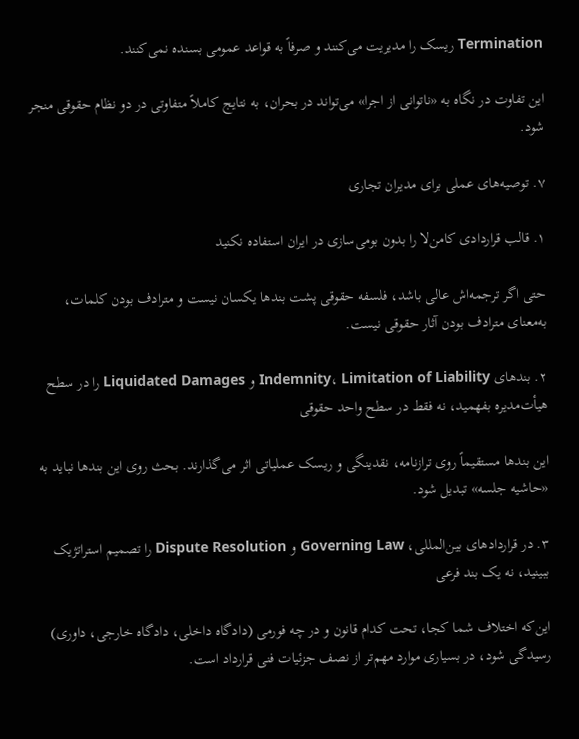Termination ریسک را مدیریت می‌کنند و صرفاً به قواعد عمومی بسنده نمی‌کنند.

این تفاوت در نگاه به «ناتوانی از اجرا» می‌تواند در بحران، به نتایج کاملاً متفاوتی در دو نظام حقوقی منجر شود.

۷. توصیه‌های عملی برای مدیران تجاری

۱. قالب قراردادی کامن‌لا را بدون بومی‌سازی در ایران استفاده نکنید

حتی اگر ترجمه‌اش عالی باشد، فلسفه حقوقی پشت بندها یکسان نیست و مترادف بودن کلمات، به‌معنای مترادف بودن آثار حقوقی نیست.

۲. بندهای Indemnity، Limitation of Liability و Liquidated Damages را در سطح هیأت‌مدیره بفهمید، نه فقط در سطح واحد حقوقی

این بندها مستقیماً روی ترازنامه، نقدینگی و ریسک عملیاتی اثر می‌گذارند. بحث روی این بندها نباید به «حاشیه جلسه» تبدیل شود.

۳. در قراردادهای بین‌المللی، Governing Law و Dispute Resolution را تصمیم استراتژیک ببینید، نه یک بند فرعی

این‌که اختلاف شما کجا، تحت کدام قانون و در چه فورمی (دادگاه داخلی، دادگاه خارجی، داوری) رسیدگی شود، در بسیاری موارد مهم‌تر از نصف جزئیات فنی قرارداد است.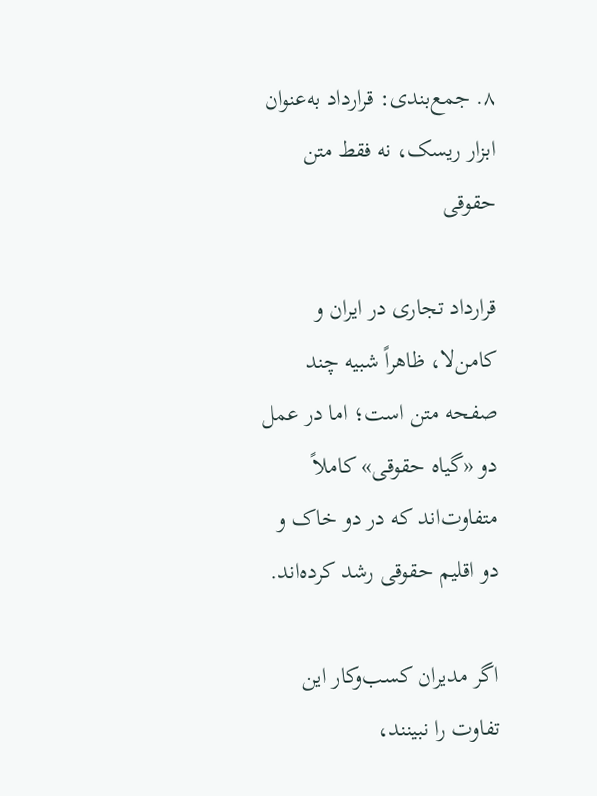۸. جمع‌بندی: قرارداد به‌عنوان ابزار ریسک، نه فقط متن حقوقی

قرارداد تجاری در ایران و کامن‌لا، ظاهراً شبیه چند صفحه متن است؛ اما در عمل دو «گیاه حقوقی» کاملاً متفاوت‌اند که در دو خاک و دو اقلیم حقوقی رشد کرده‌اند.

اگر مدیران کسب‌وکار این تفاوت را نبینند،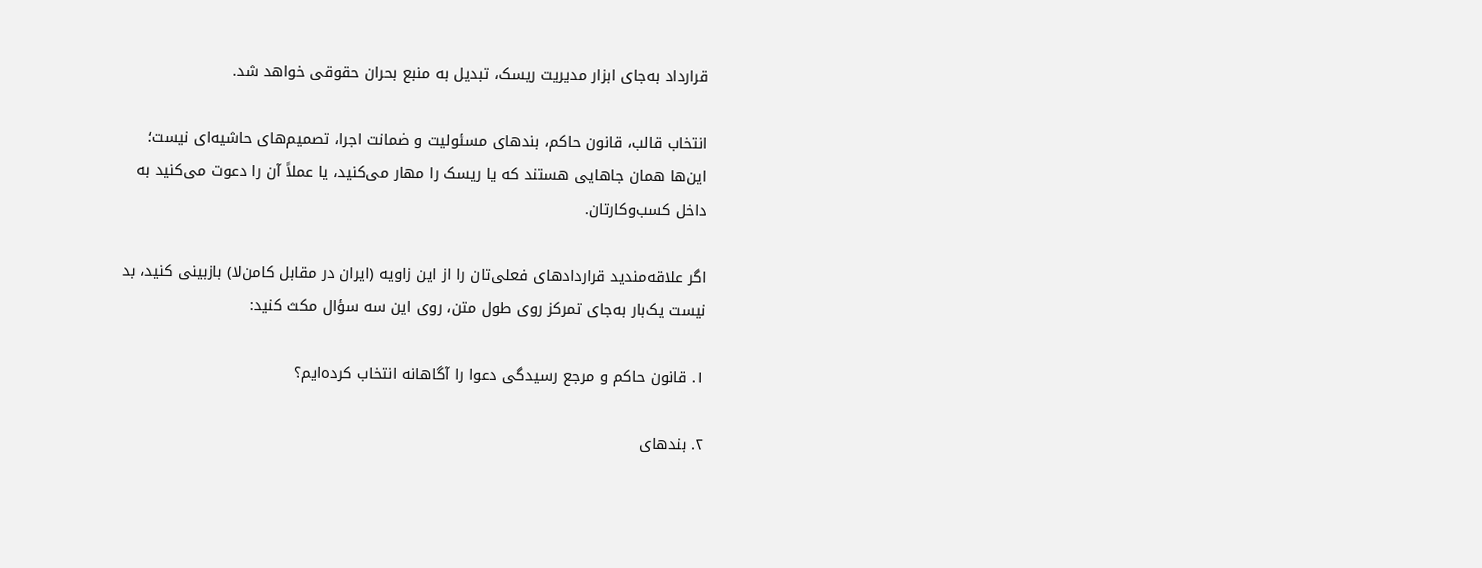قرارداد به‌جای ابزار مدیریت ریسک، تبدیل به منبع بحران حقوقی خواهد شد.

انتخاب قالب، قانون حاکم، بندهای مسئولیت و ضمانت اجرا، تصمیم‌های حاشیه‌ای نیست؛ این‌ها همان جاهایی هستند که یا ریسک را مهار می‌کنید، یا عملاً آن را دعوت می‌کنید به داخل کسب‌وکارتان.

اگر علاقه‌مندید قراردادهای فعلی‌تان را از این زاویه (ایران در مقابل کامن‌لا) بازبینی کنید، بد نیست یک‌بار به‌جای تمرکز روی طول متن، روی این سه سؤال مکث کنید:

۱. قانون حاکم و مرجع رسیدگی دعوا را آگاهانه انتخاب کرده‌ایم؟

۲. بندهای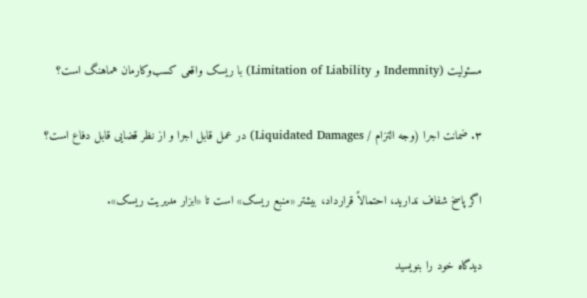مسئولیت (Indemnity و Limitation of Liability) با ریسک واقعی کسب‌وکارمان هماهنگ است؟

۳. ضمانت اجرا (وجه التزام / Liquidated Damages) در عمل قابل اجرا و از نظر قضایی قابل دفاع است؟

اگر پاسخ شفاف ندارید، احتمالاً قرارداد، بیشتر «منبع ریسک» است تا «ابزار مدیریت ریسک».

دیدگاه‌ خود را بنویسید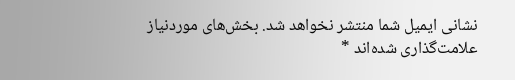نشانی ایمیل شما منتشر نخواهد شد. بخش‌های موردنیاز علامت‌گذاری شده‌اند *